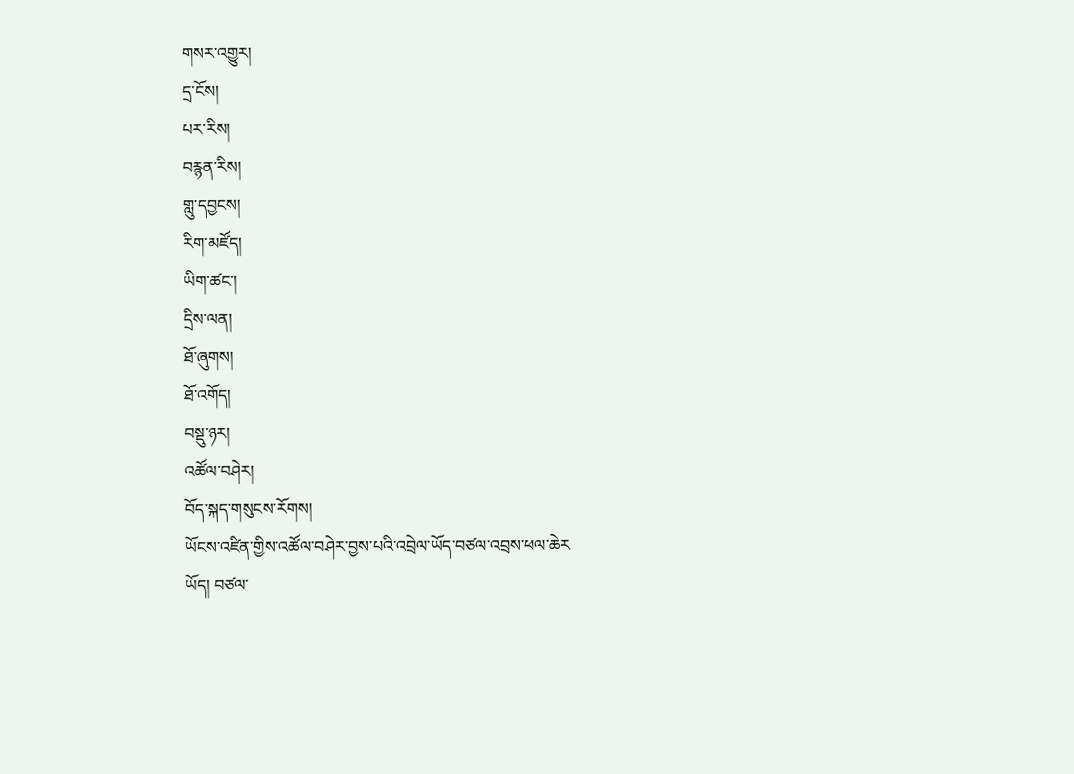གསར་འགྱུར།
དྲ་ངོས།
པར་རིས།
བརྙན་རིས།
གླུ་དབྱངས།
རིག་མཛོད།
ཡིག་ཚང་།
དྲིས་ལན།
ཐོ་ཞུགས།
ཐོ་འགོད།
བསྡུ་ཉར།
འཚོལ་བཤེར།
བོད་སྐད་གསུངས་རོགས།
ཡོངས་འཛིན་གྱིས་འཚོལ་བཤེར་བྱས་པའི་འབྲེལ་ཡོད་བཙལ་འབྲས་ཕལ་ཆེར
ཡོད། བཙལ་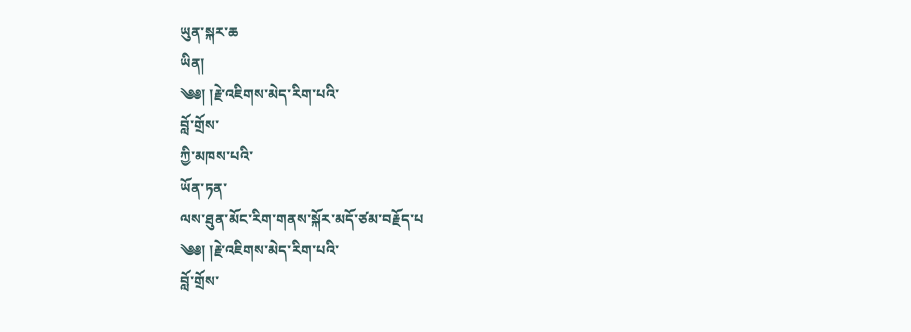ཡུན་སྐར་ཆ
ཡིན།
༄༅། །རྗེ་འཇིགས་མེད་རིག་པའི་
བློ་གྲོས་
ཀྱི་མཁས་པའི་
ཡོན་ཏན་
ལས་ཐུན་མོང་རིག་གནས་སྐོར་མདོ་ཙམ་བརྗོད་པ
༄༅། །རྗེ་འཇིགས་མེད་རིག་པའི་
བློ་གྲོས་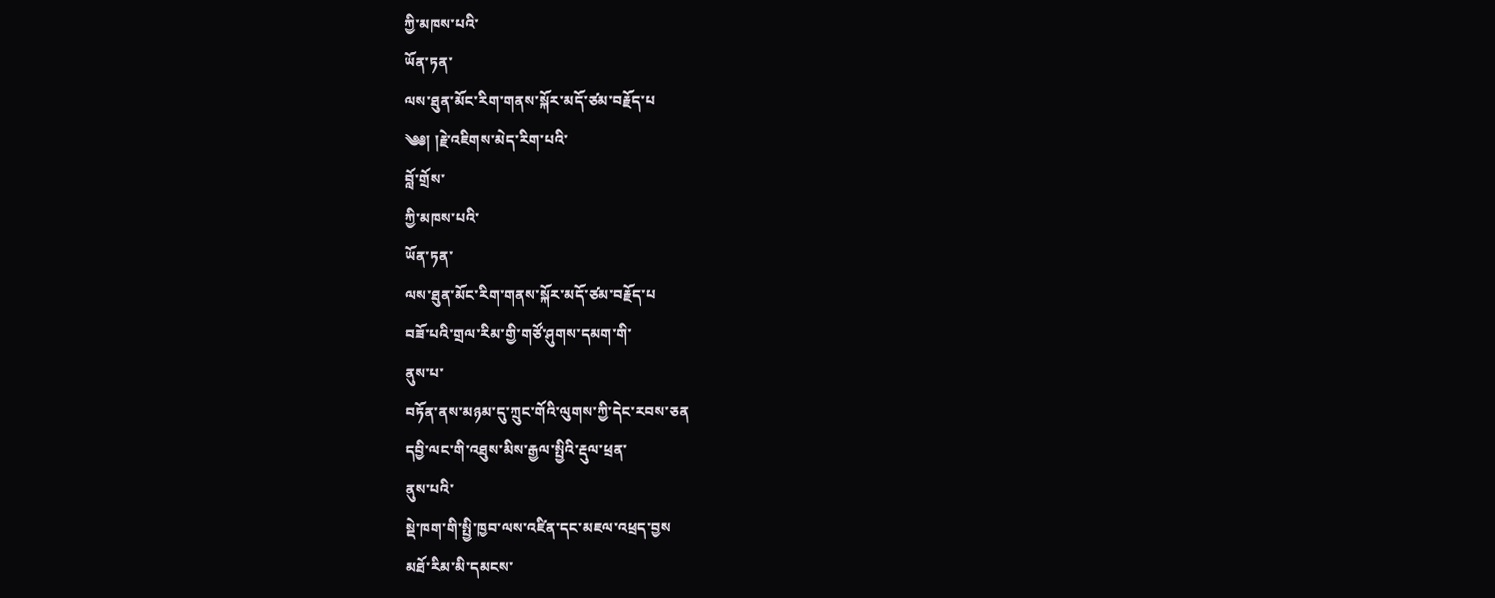ཀྱི་མཁས་པའི་
ཡོན་ཏན་
ལས་ཐུན་མོང་རིག་གནས་སྐོར་མདོ་ཙམ་བརྗོད་པ
༄༅། །རྗེ་འཇིགས་མེད་རིག་པའི་
བློ་གྲོས་
ཀྱི་མཁས་པའི་
ཡོན་ཏན་
ལས་ཐུན་མོང་རིག་གནས་སྐོར་མདོ་ཙམ་བརྗོད་པ
བཟོ་པའི་གྲལ་རིམ་གྱི་གཙོ་ཤུགས་དམག་གི་
ནུས་པ་
བཏོན་ནས་མཉམ་དུ་ཀྲུང་གོའི་ལུགས་ཀྱི་དེང་རབས་ཅན
དབྱི་ལང་གི་འཐུས་མིས་རྒྱལ་སྤྱིའི་རྡུལ་ཕྲན་
ནུས་པའི་
སྡེ་ཁག་གི་སྤྱི་ཁྱབ་ལས་འཛིན་དང་མཇལ་འཕྲད་བྱས
མཐོ་རིམ་མི་དམངས་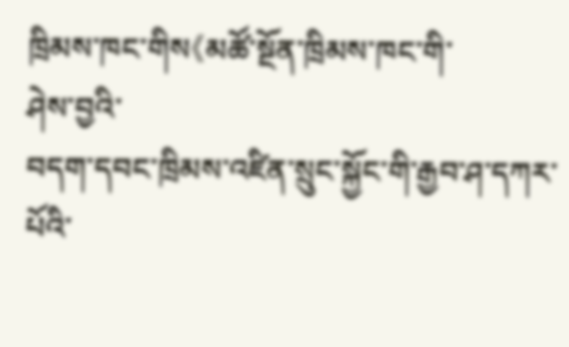ཁྲིམས་ཁང་གིས《མཚོ་སྔོན་ཁྲིམས་ཁང་གི་
ཤེས་བྱའི་
བདག་དབང་ཁྲིམས་འཛིན་སྲུང་སྐྱོང་གི་རྒྱབ་ཤ་དཀར་པོའི་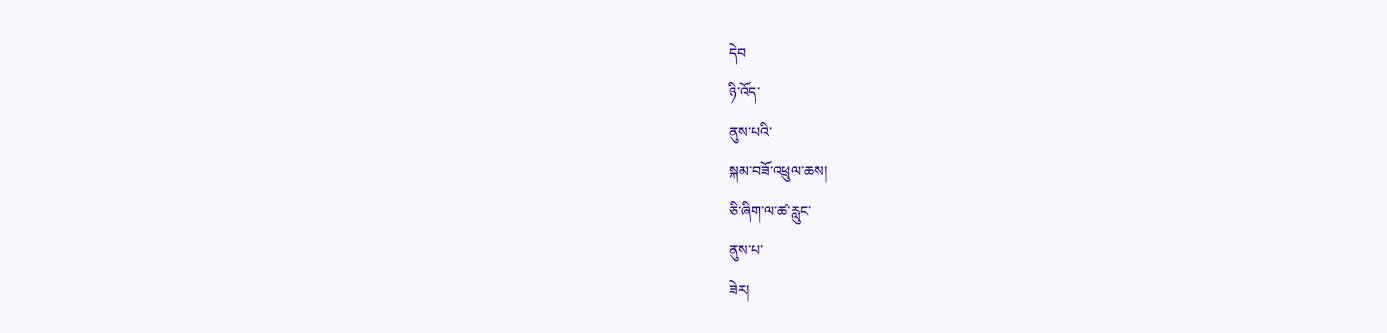དེབ
ཉི་འོད་
ནུས་པའི་
སྐམ་བཟོ་འཕྲུལ་ཆས།
ཅི་ཞིག་ལ་ཚ་རླུང་
ནུས་པ་
ཟེར།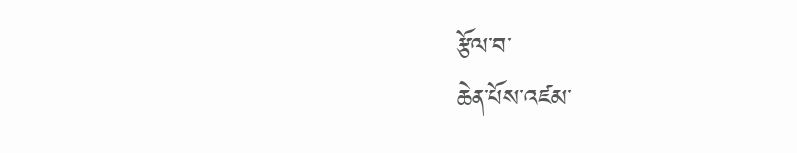རྩོལ་བ་
ཆེན་པོས་འཛམ་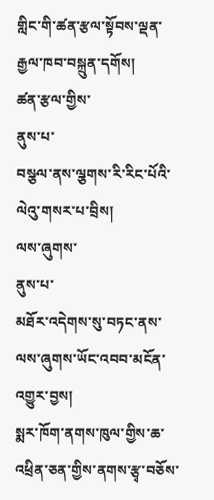གླིང་གི་ཚན་རྩལ་སྟོབས་ལྡན་རྒྱལ་ཁབ་བསྐྲུན་དགོས།
ཚན་རྩལ་གྱིས་
ནུས་པ་
བསྩལ་ནས་ལྕགས་རི་རིང་པོའི་ལེའུ་གསར་པ་བྲིས།
ལས་ཞུགས་
ནུས་པ་
མཐོར་འདེགས་སུ་བཏང་ནས་ལས་ཞུགས་ཡོང་འབབ་མངོན་འགྱུར་བྱས།
སྨར་ཁོག་ནགས་ཁུལ་གྱིས་ཆ་འཕྲིན་ཅན་གྱིས་ནགས་རྩྭ་བཅོས་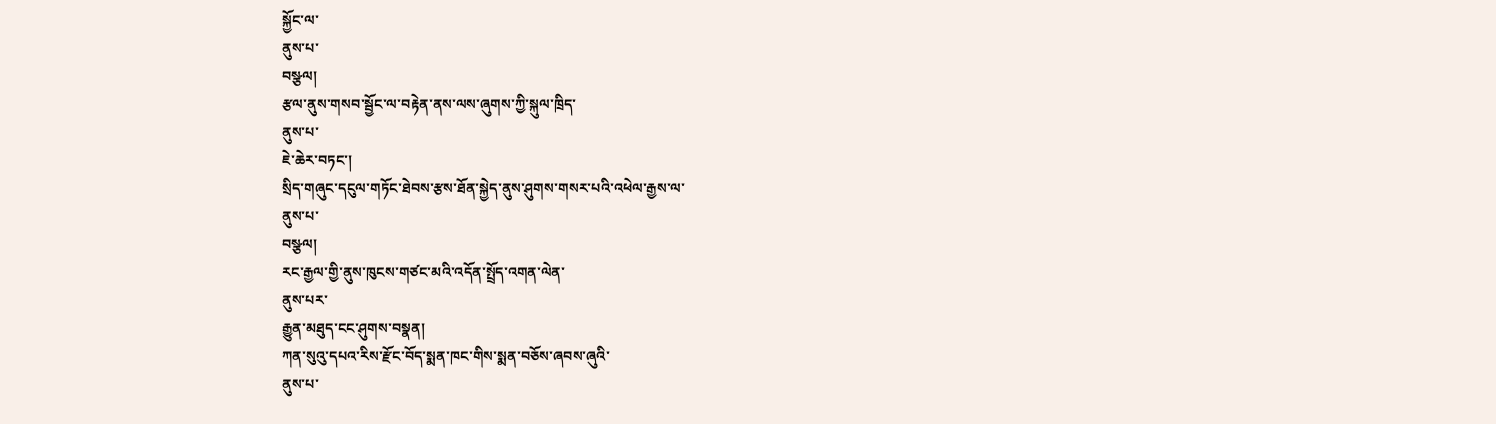སྐྱོང་ལ་
ནུས་པ་
བསྩལ།
རྩལ་ནུས་གསབ་སྦྱོང་ལ་བརྟེན་ནས་ལས་ཞུགས་ཀྱི་སྐུལ་ཁྲིད་
ནུས་པ་
ཇེ་ཆེར་བཏང་།
སྲིད་གཞུང་དངུལ་གཏོང་ཐེབས་རྩས་ཐོན་སྐྱེད་ནུས་ཤུགས་གསར་པའི་འཕེལ་རྒྱས་ལ་
ནུས་པ་
བསྩལ།
རང་རྒྱལ་གྱི་ནུས་ཁུངས་གཙང་མའི་འདོན་སྤྲོད་འགན་ལེན་
ནུས་པར་
རྒྱུན་མཐུད་ངང་ཤུགས་བསྣན།
ཀན་སུའུ་དཔའ་རིས་རྫོང་བོད་སྨན་ཁང་གིས་སྨན་བཅོས་ཞབས་ཞུའི་
ནུས་པ་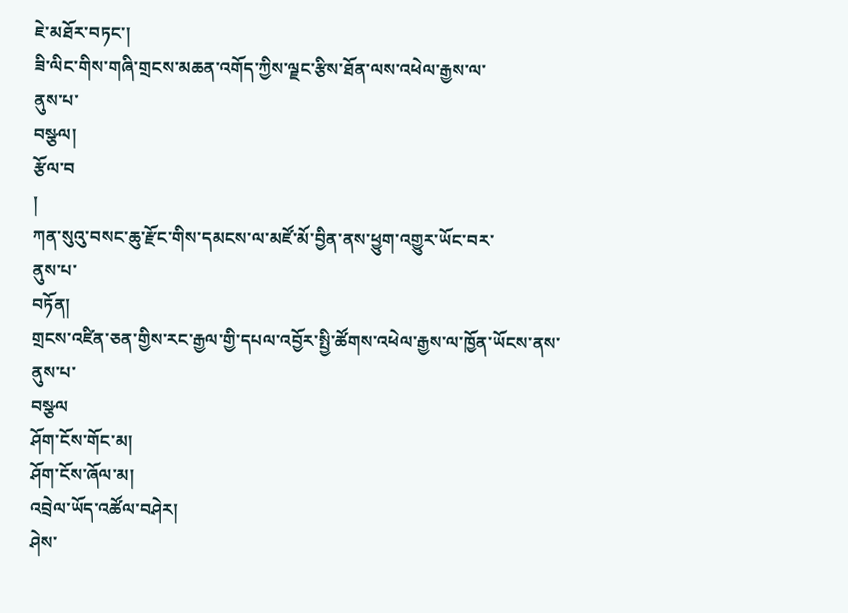ཇེ་མཐོར་བཏང་།
ཟི་ལིང་གིས་གཞི་གྲངས་མཆན་འགོད་ཀྱིས་ལྗང་རྩིས་ཐོན་ལས་འཕེལ་རྒྱས་ལ་
ནུས་པ་
བསྩལ།
རྩོལ་བ
།
ཀན་སུའུ་བསང་ཆུ་རྫོང་གིས་དམངས་ལ་མཛོ་མོ་བྱིན་ནས་ཕྱུག་འགྱུར་ཡོང་བར་
ནུས་པ་
བཏོན།
གྲངས་འཛིན་ཅན་གྱིས་རང་རྒྱལ་གྱི་དཔལ་འབྱོར་སྤྱི་ཚོགས་འཕེལ་རྒྱས་ལ་ཁྱོན་ཡོངས་ནས་
ནུས་པ་
བསྩལ
ཤོག་ངོས་གོང་མ།
ཤོག་ངོས་ཞོལ་མ།
འབྲེལ་ཡོད་འཚོལ་བཤེར།
ཤེས་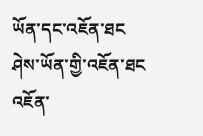ཡོན་དང་འཇོན་ཐང
ཤེས་ཡོན་གྱི་འཇོན་ཐང
འཇོན་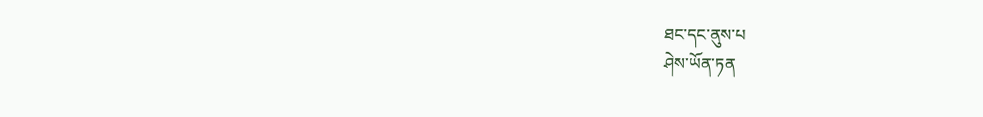ཐང་དང་ནུས་པ
ཤེས་ཡོན་ཏན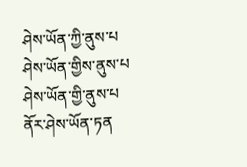ཤེས་ཡོན་ཀྱི་ནུས་པ
ཤེས་ཡོན་གྱིས་ནུས་པ
ཤེས་ཡོན་གྱི་ནུས་པ
ནོར་ཤེས་ཡོན་ཏན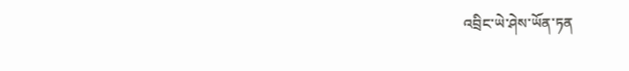འབྲིང་ཡེ་ཤེས་ཡོན་ཏན